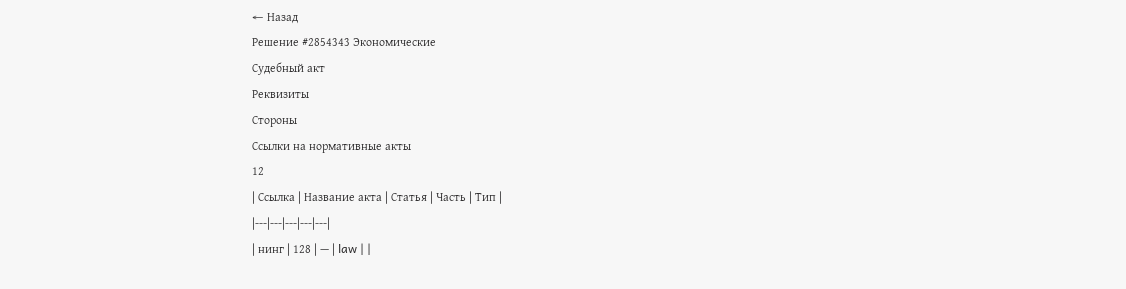← Назад
Решение #2854343 Экономические
Судебный акт
Реквизиты
Стороны
Ссылки на нормативные акты
12
| Ссылка | Название акта | Статья | Часть | Тип |
|---|---|---|---|---|
| нинг | 128 | — | law | |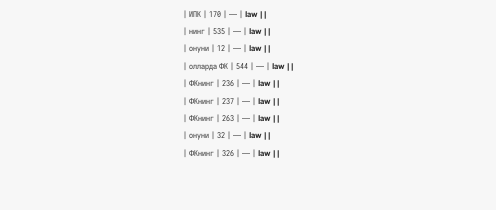| ИПК | 170 | — | law | |
| нинг | 535 | — | law | |
| онуни | 12 | — | law | |
| олларда ФК | 544 | — | law | |
| ФКнинг | 236 | — | law | |
| ФКнинг | 237 | — | law | |
| ФКнинг | 263 | — | law | |
| онуни | 32 | — | law | |
| ФКнинг | 326 | — | law | |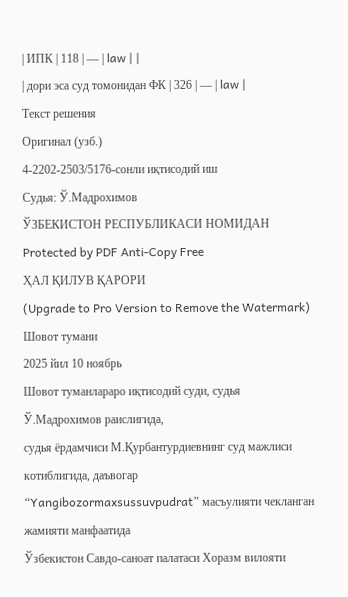| ИПК | 118 | — | law | |
| дори эса суд томонидан ФК | 326 | — | law |
Текст решения
Оригинал (узб.)
4-2202-2503/5176-сонли иқтисодий иш
Судья: Ў.Мадрохимов
ЎЗБЕКИСТОН РЕСПУБЛИКАСИ НОМИДАН
Protected by PDF Anti-Copy Free
ҲАЛ ҚИЛУВ ҚАРОРИ
(Upgrade to Pro Version to Remove the Watermark)
Шовот тумани
2025 йил 10 ноябрь
Шовот туманлараро иқтисодий суди, судья Ў.Мадрохимов раислигида,
судья ёрдамчиси М.Қурбантурдиевнинг суд мажлиси котиблигида, даъвогар
“Yangibozormaxsussuvpudrat” масъулияти чекланган жамияти манфаатида
Ўзбекистон Савдо-саноат палатаси Хоразм вилояти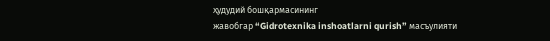ҳудудий бошқармасининг
жавобгар “Gidrotexnika inshoatlarni qurish” масъулияти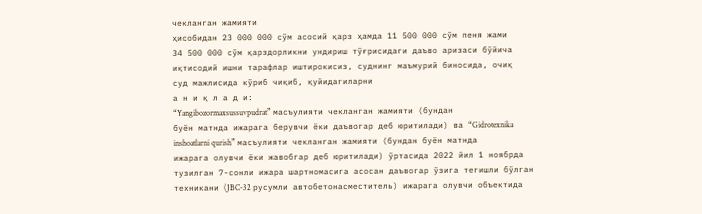чекланган жамияти
ҳисобидан 23 000 000 сўм асосий қарз ҳамда 11 500 000 сўм пеня жами
34 500 000 сўм қарздорликни ундириш тўғрисидаги даъво аризаси бўйича
иқтисодий ишни тарафлар иштирокисиз, суднинг маъмурий биносида, очиқ
суд мажлисида кўриб чиқиб, қуйидагиларни
а н и қ л а д и:
“Yangibozormaxsussuvpudrat” масъулияти чекланган жамияти (бундан
буён матнда ижарага берувчи ёки даъвогар деб юритилади) ва “Gidrotexnika
inshoatlarni qurish” масъулияти чекланган жамияти (бундан буён матнда
ижарага олувчи ёки жавобгар деб юритилади) ўртасида 2022 йил 1 ноябрда
тузилган 7-сонли ижара шартномасига асосан даъвогар ўзига тегишли бўлган
техникани (JBC-32 русумли автобетонасместитель) ижарага олувчи объектида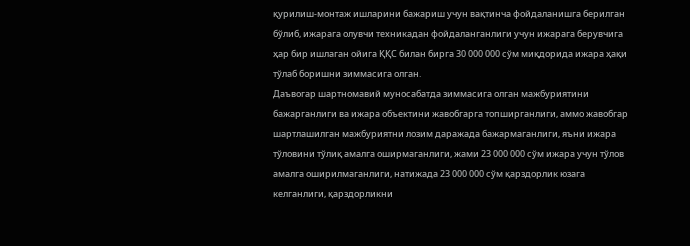қурилиш-монтаж ишларини бажариш учун вақтинча фойдаланишга берилган
бўлиб, ижарага олувчи техникадан фойдаланганлиги учун ижарага берувчига
ҳар бир ишлаган ойига ҚҚС билан бирга 30 000 000 сўм миқдорида ижара ҳақи
тўлаб боришни зиммасига олган.
Даъвогар шартномавий муносабатда зиммасига олган мажбуриятини
бажарганлиги ва ижара объектини жавобгарга топширганлиги, аммо жавобгар
шартлашилган мажбуриятни лозим даражада бажармаганлиги, яъни ижара
тўловини тўлиқ амалга оширмаганлиги, жами 23 000 000 сўм ижара учун тўлов
амалга оширилмаганлиги, натижада 23 000 000 сўм қарздорлик юзага
келганлиги, қарздорликни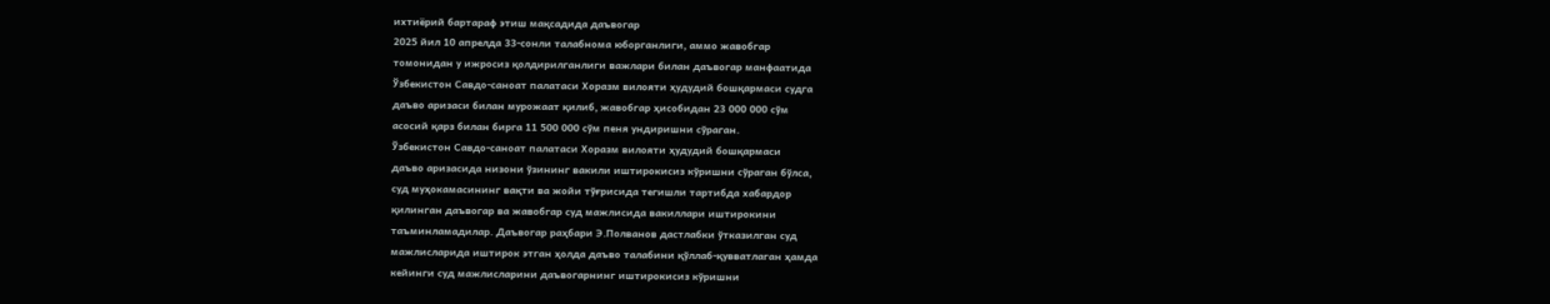ихтиёрий бартараф этиш мақсадида даъвогар
2025 йил 10 апрелда 33-сонли талабнома юборганлиги, аммо жавобгар
томонидан у ижросиз қолдирилганлиги важлари билан даъвогар манфаатида
Ўзбекистон Савдо-саноат палатаси Хоразм вилояти ҳудудий бошқармаси судга
даъво аризаси билан мурожаат қилиб, жавобгар ҳисобидан 23 000 000 сўм
асосий қарз билан бирга 11 500 000 сўм пеня ундиришни сўраган.
Ўзбекистон Савдо-саноат палатаси Хоразм вилояти ҳудудий бошқармаси
даъво аризасида низони ўзининг вакили иштирокисиз кўришни сўраган бўлса,
суд муҳокамасининг вақти ва жойи тўғрисида тегишли тартибда хабардор
қилинган даъвогар ва жавобгар суд мажлисида вакиллари иштирокини
таъминламадилар. Даъвогар раҳбари Э.Полванов дастлабки ўтказилган суд
мажлисларида иштирок этган ҳолда даъво талабини қўллаб-қувватлаган ҳамда
кейинги суд мажлисларини даъвогарнинг иштирокисиз кўришни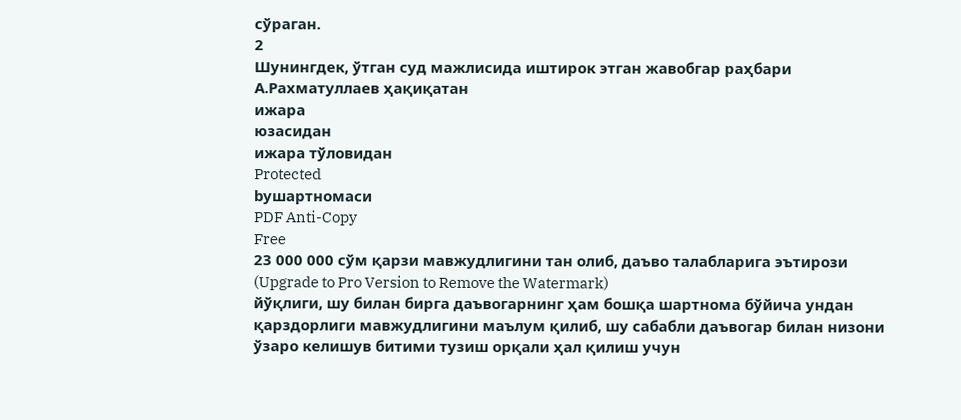сўраган.
2
Шунингдек, ўтган суд мажлисида иштирок этган жавобгар раҳбари
А.Рахматуллаев ҳақиқатан
ижара
юзасидан
ижара тўловидан
Protected
byшартномаси
PDF Anti-Copy
Free
23 000 000 сўм қарзи мавжудлигини тан олиб, даъво талабларига эътирози
(Upgrade to Pro Version to Remove the Watermark)
йўқлиги, шу билан бирга даъвогарнинг ҳам бошқа шартнома бўйича ундан
қарздорлиги мавжудлигини маълум қилиб, шу сабабли даъвогар билан низони
ўзаро келишув битими тузиш орқали ҳал қилиш учун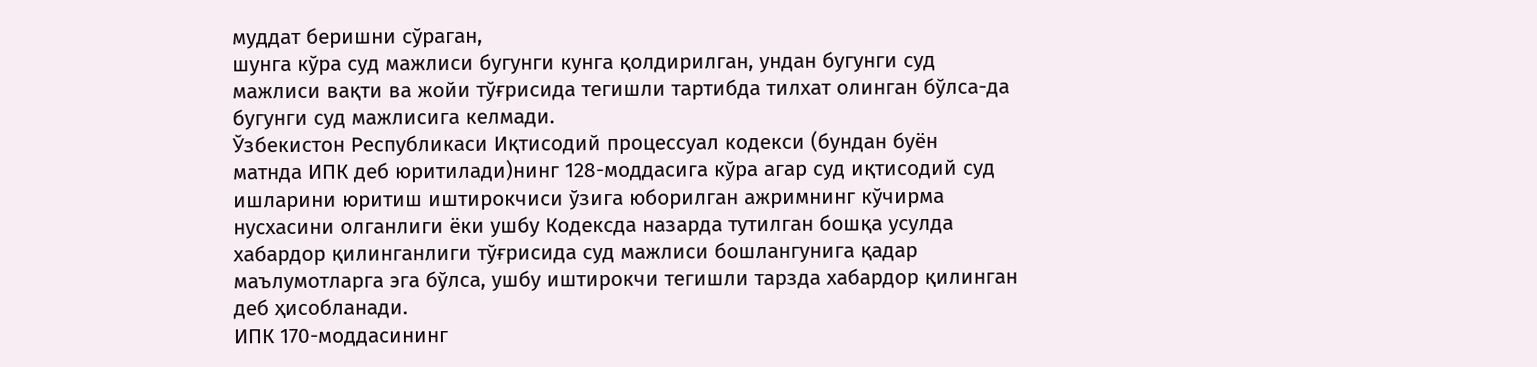муддат беришни сўраган,
шунга кўра суд мажлиси бугунги кунга қолдирилган, ундан бугунги суд
мажлиси вақти ва жойи тўғрисида тегишли тартибда тилхат олинган бўлса-да
бугунги суд мажлисига келмади.
Ўзбекистон Республикаси Иқтисодий процессуал кодекси (бундан буён
матнда ИПК деб юритилади)нинг 128-моддасига кўра агар суд иқтисодий суд
ишларини юритиш иштирокчиси ўзига юборилган ажримнинг кўчирма
нусхасини олганлиги ёки ушбу Кодексда назарда тутилган бошқа усулда
хабардор қилинганлиги тўғрисида суд мажлиси бошлангунига қадар
маълумотларга эга бўлса, ушбу иштирокчи тегишли тарзда хабардор қилинган
деб ҳисобланади.
ИПК 170-моддасининг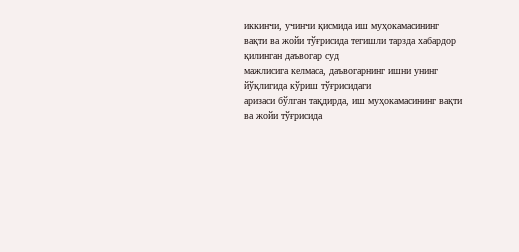иккинчи, учинчи қисмида иш муҳокамасининг
вақти ва жойи тўғрисида тегишли тарзда хабардор қилинган даъвогар суд
мажлисига келмаса, даъвогарнинг ишни унинг йўқлигида кўриш тўғрисидаги
аризаси бўлган тақдирда, иш муҳокамасининг вақти ва жойи тўғрисида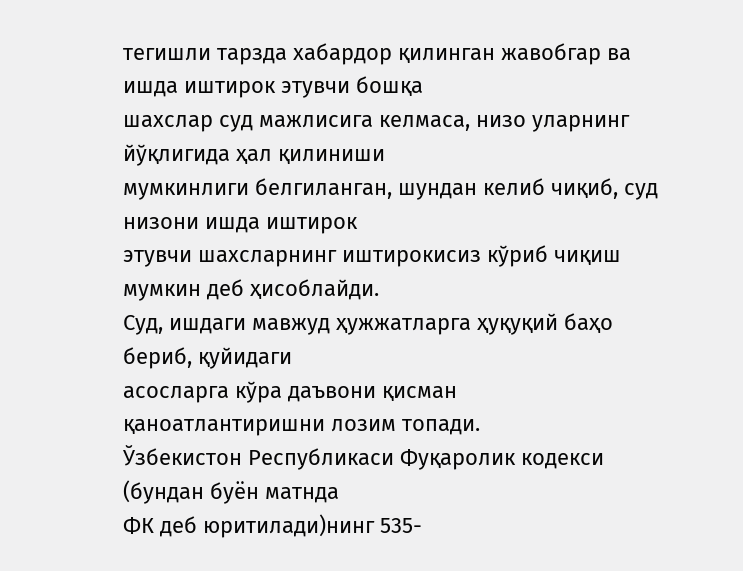тегишли тарзда хабардор қилинган жавобгар ва ишда иштирок этувчи бошқа
шахслар суд мажлисига келмаса, низо уларнинг йўқлигида ҳал қилиниши
мумкинлиги белгиланган, шундан келиб чиқиб, суд низони ишда иштирок
этувчи шахсларнинг иштирокисиз кўриб чиқиш мумкин деб ҳисоблайди.
Суд, ишдаги мавжуд ҳужжатларга ҳуқуқий баҳо бериб, қуйидаги
асосларга кўра даъвони қисман қаноатлантиришни лозим топади.
Ўзбекистон Республикаси Фуқаролик кодекси (бундан буён матнда
ФК деб юритилади)нинг 535-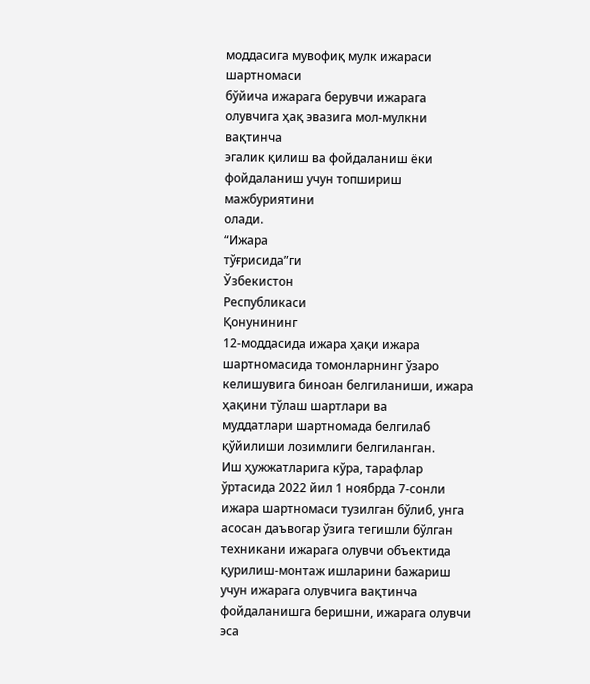моддасига мувофиқ мулк ижараси шартномаси
бўйича ижарага берувчи ижарага олувчига ҳақ эвазига мол-мулкни вақтинча
эгалик қилиш ва фойдаланиш ёки фойдаланиш учун топшириш мажбуриятини
олади.
“Ижара
тўғрисида”ги
Ўзбекистон
Республикаси
Қонунининг
12-моддасида ижара ҳақи ижара шартномасида томонларнинг ўзаро
келишувига биноан белгиланиши, ижара ҳақини тўлаш шартлари ва
муддатлари шартномада белгилаб қўйилиши лозимлиги белгиланган.
Иш ҳужжатларига кўра, тарафлар ўртасида 2022 йил 1 ноябрда 7-сонли
ижара шартномаси тузилган бўлиб, унга асосан даъвогар ўзига тегишли бўлган
техникани ижарага олувчи объектида қурилиш-монтаж ишларини бажариш
учун ижарага олувчига вақтинча фойдаланишга беришни, ижарага олувчи эса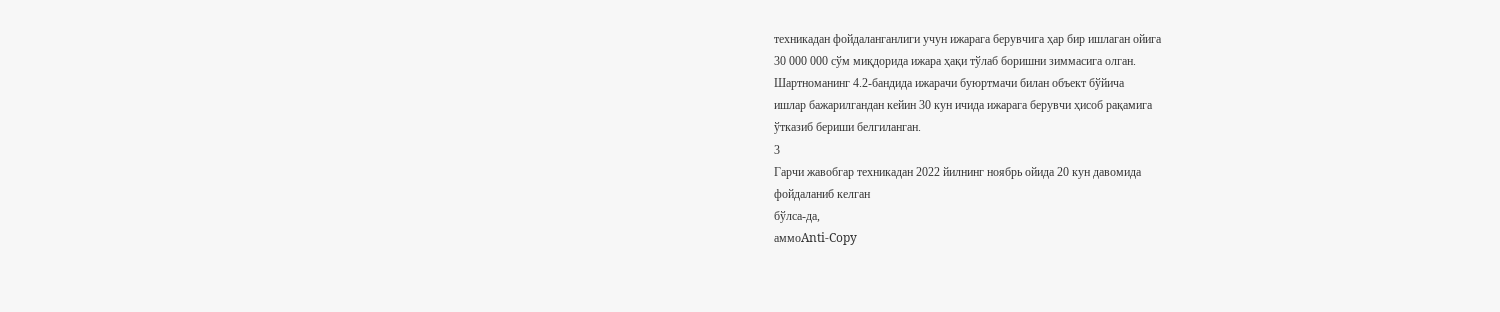техникадан фойдаланганлиги учун ижарага берувчига ҳар бир ишлаган ойига
30 000 000 сўм миқдорида ижара ҳақи тўлаб боришни зиммасига олган.
Шартноманинг 4.2-бандида ижарачи буюртмачи билан объект бўйича
ишлар бажарилгандан кейин 30 кун ичида ижарага берувчи ҳисоб рақамига
ўтказиб бериши белгиланган.
3
Гарчи жавобгар техникадан 2022 йилнинг ноябрь ойида 20 кун давомида
фойдаланиб келган
бўлса-да,
аммоAnti-Copy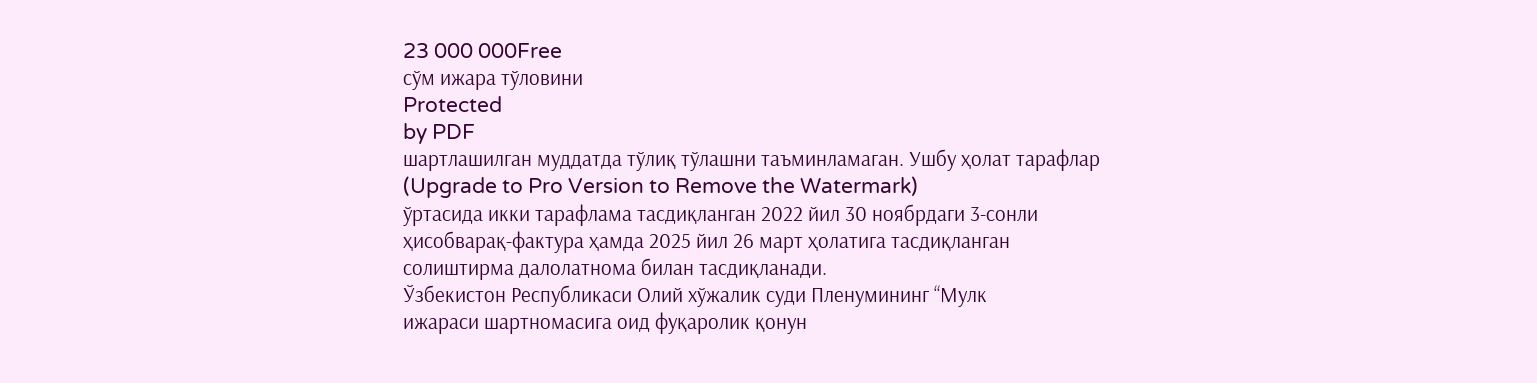23 000 000Free
сўм ижара тўловини
Protected
by PDF
шартлашилган муддатда тўлиқ тўлашни таъминламаган. Ушбу ҳолат тарафлар
(Upgrade to Pro Version to Remove the Watermark)
ўртасида икки тарафлама тасдиқланган 2022 йил 30 ноябрдаги 3-сонли
ҳисобварақ-фактура ҳамда 2025 йил 26 март ҳолатига тасдиқланган
солиштирма далолатнома билан тасдиқланади.
Ўзбекистон Республикаси Олий хўжалик суди Пленумининг “Мулк
ижараси шартномасига оид фуқаролик қонун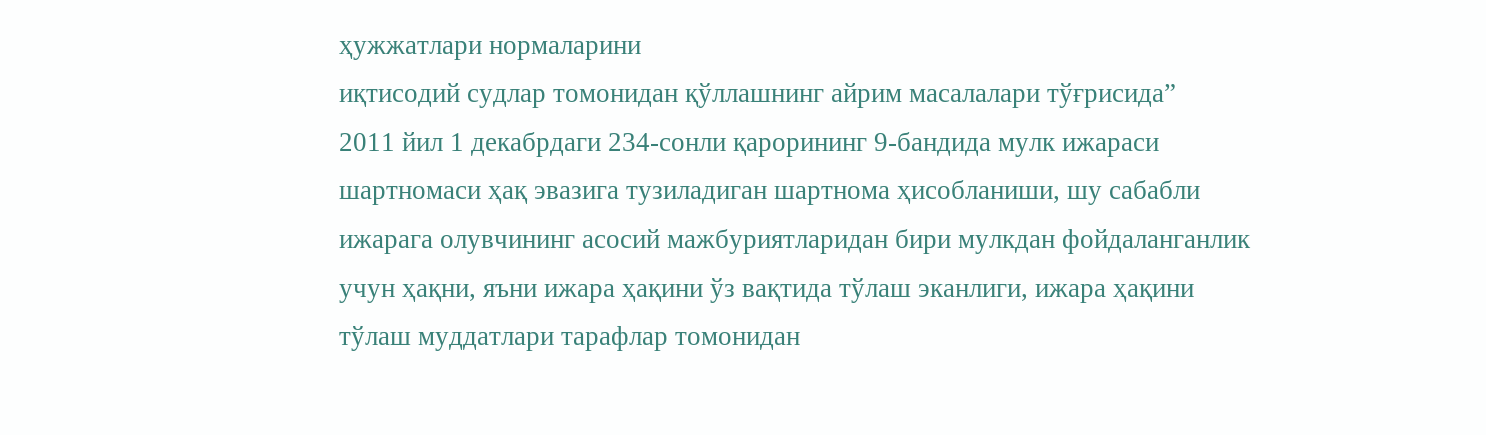ҳужжатлари нормаларини
иқтисодий судлар томонидан қўллашнинг айрим масалалари тўғрисида”
2011 йил 1 декабрдаги 234-сонли қарорининг 9-бандида мулк ижараси
шартномаси ҳақ эвазига тузиладиган шартнома ҳисобланиши, шу сабабли
ижарага олувчининг асосий мажбуриятларидан бири мулкдан фойдаланганлик
учун ҳақни, яъни ижара ҳақини ўз вақтида тўлаш эканлиги, ижара ҳақини
тўлаш муддатлари тарафлар томонидан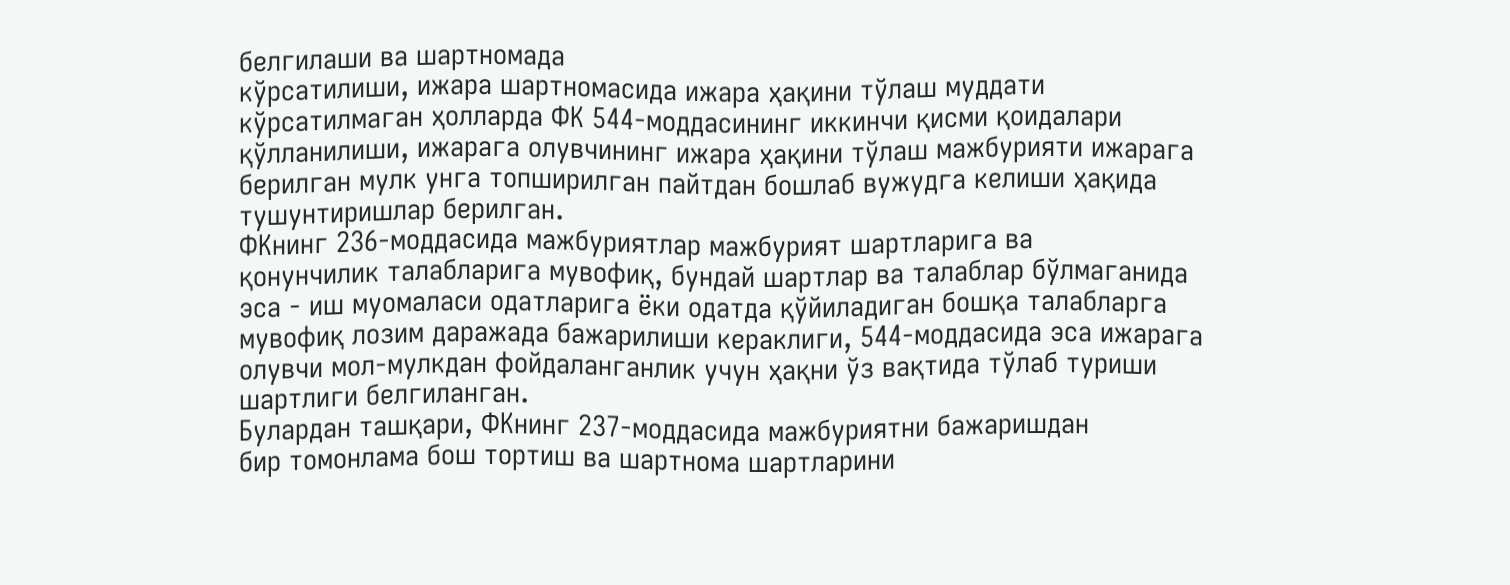белгилаши ва шартномада
кўрсатилиши, ижара шартномасида ижара ҳақини тўлаш муддати
кўрсатилмаган ҳолларда ФК 544-моддасининг иккинчи қисми қоидалари
қўлланилиши, ижарага олувчининг ижара ҳақини тўлаш мажбурияти ижарага
берилган мулк унга топширилган пайтдан бошлаб вужудга келиши ҳақида
тушунтиришлар берилган.
ФКнинг 236-моддасида мажбуриятлар мажбурият шартларига ва
қонунчилик талабларига мувофиқ, бундай шартлар ва талаблар бўлмаганида
эса - иш муомаласи одатларига ёки одатда қўйиладиган бошқа талабларга
мувофиқ лозим даражада бажарилиши кераклиги, 544-моддасида эса ижарага
олувчи мол-мулкдан фойдаланганлик учун ҳақни ўз вақтида тўлаб туриши
шартлиги белгиланган.
Булардан ташқари, ФКнинг 237-моддасида мажбуриятни бажаришдан
бир томонлама бош тортиш ва шартнома шартларини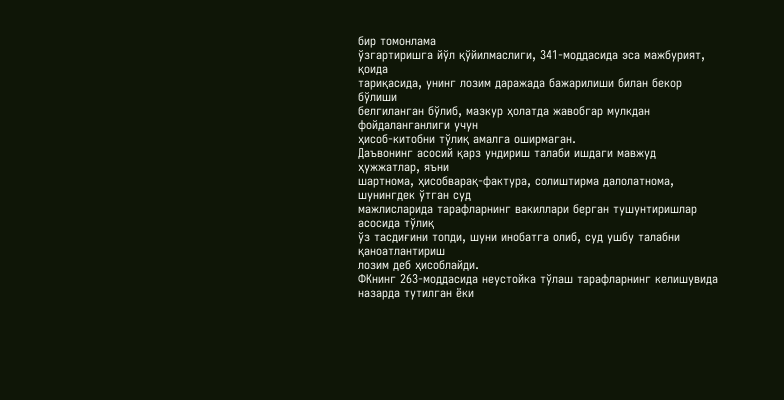бир томонлама
ўзгартиришга йўл қўйилмаслиги, 341-моддасида эса мажбурият, қоида
тариқасида, унинг лозим даражада бажарилиши билан бекор бўлиши
белгиланган бўлиб, мазкур ҳолатда жавобгар мулкдан фойдаланганлиги учун
ҳисоб-китобни тўлиқ амалга оширмаган.
Даъвонинг асосий қарз ундириш талаби ишдаги мавжуд ҳужжатлар, яъни
шартнома, ҳисобварақ-фактура, солиштирма далолатнома, шунингдек ўтган суд
мажлисларида тарафларнинг вакиллари берган тушунтиришлар асосида тўлиқ
ўз тасдиғини топди, шуни инобатга олиб, суд ушбу талабни қаноатлантириш
лозим деб ҳисоблайди.
ФКнинг 263-моддасида неустойка тўлаш тарафларнинг келишувида
назарда тутилган ёки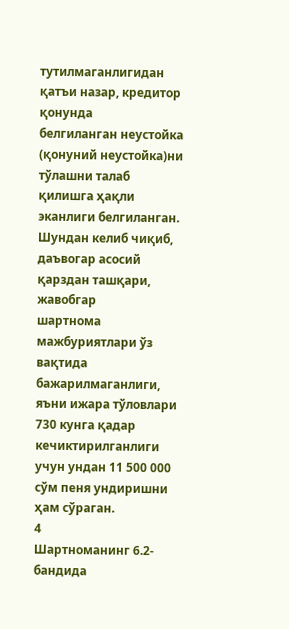тутилмаганлигидан қатъи назар, кредитор қонунда
белгиланган неустойка (қонуний неустойка)ни тўлашни талаб қилишга ҳақли
эканлиги белгиланган.
Шундан келиб чиқиб, даъвогар асосий қарздан ташқари, жавобгар
шартнома мажбуриятлари ўз вақтида бажарилмаганлиги, яъни ижара тўловлари
730 кунга қадар кечиктирилганлиги учун ундан 11 500 000 сўм пеня ундиришни
ҳам сўраган.
4
Шартноманинг 6.2-бандида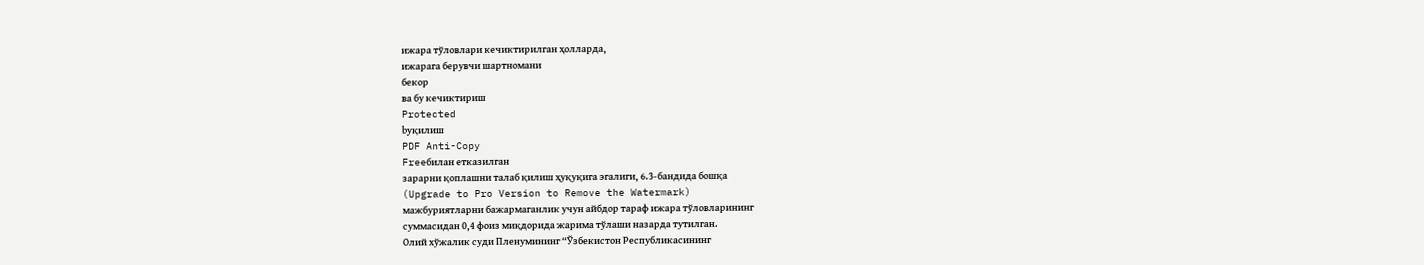ижара тўловлари кечиктирилган ҳолларда,
ижарага берувчи шартномани
бекор
ва бу кечиктириш
Protected
byқилиш
PDF Anti-Copy
Freeбилан етказилган
зарарни қоплашни талаб қилиш ҳуқуқига эгалиги, 6.3-бандида бошқа
(Upgrade to Pro Version to Remove the Watermark)
мажбуриятларни бажармаганлик учун айбдор тараф ижара тўловларининг
суммасидан 0,4 фоиз миқдорида жарима тўлаши назарда тутилган.
Олий хўжалик суди Пленумининг “Ўзбекистон Республикасининг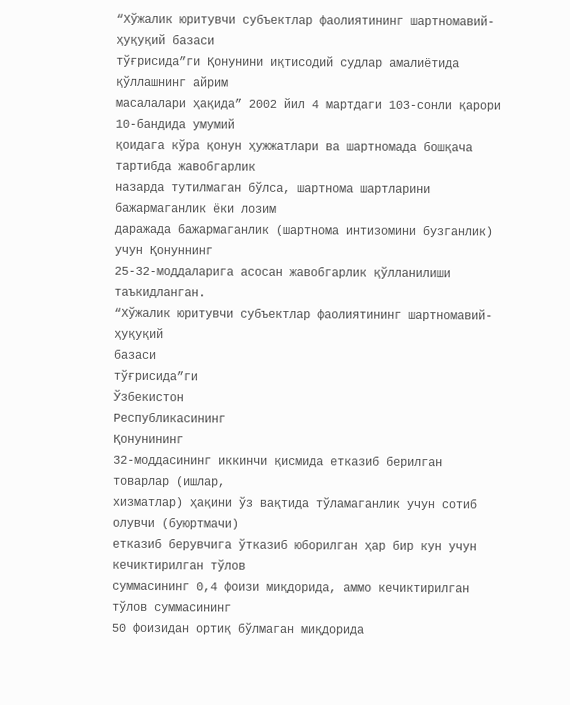“Хўжалик юритувчи субъектлар фаолиятининг шартномавий-ҳуқуқий базаси
тўғрисида”ги Қонунини иқтисодий судлар амалиётида қўллашнинг айрим
масалалари ҳақида” 2002 йил 4 мартдаги 103-сонли қарори 10-бандида умумий
қоидага кўра қонун ҳужжатлари ва шартномада бошқача тартибда жавобгарлик
назарда тутилмаган бўлса, шартнома шартларини бажармаганлик ёки лозим
даражада бажармаганлик (шартнома интизомини бузганлик) учун Қонуннинг
25-32-моддаларига асосан жавобгарлик қўлланилиши таъкидланган.
“Хўжалик юритувчи субъектлар фаолиятининг шартномавий-ҳуқуқий
базаси
тўғрисида”ги
Ўзбекистон
Республикасининг
Қонунининг
32-моддасининг иккинчи қисмида етказиб берилган товарлар (ишлар,
хизматлар) ҳақини ўз вақтида тўламаганлик учун сотиб олувчи (буюртмачи)
етказиб берувчига ўтказиб юборилган ҳар бир кун учун кечиктирилган тўлов
суммасининг 0,4 фоизи миқдорида, аммо кечиктирилган тўлов суммасининг
50 фоизидан ортиқ бўлмаган миқдорида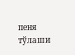пеня тўлаши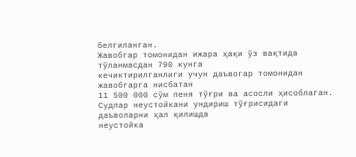белгиланган.
Жавобгар томонидан ижара ҳақи ўз вақтида тўланмасдан 790 кунга
кечиктирилганлиги учун даъвогар томонидан жавобгарга нисбатан
11 500 000 сўм пеня тўғри ва асосли ҳисоблаган.
Судлар неустойкани ундириш тўғрисидаги даъволарни ҳал қилишда
неустойка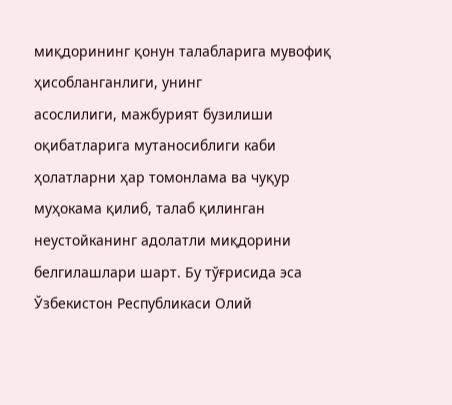миқдорининг қонун талабларига мувофиқ ҳисобланганлиги, унинг
асослилиги, мажбурият бузилиши оқибатларига мутаносиблиги каби
ҳолатларни ҳар томонлама ва чуқур муҳокама қилиб, талаб қилинган
неустойканинг адолатли миқдорини белгилашлари шарт. Бу тўғрисида эса
Ўзбекистон Республикаси Олий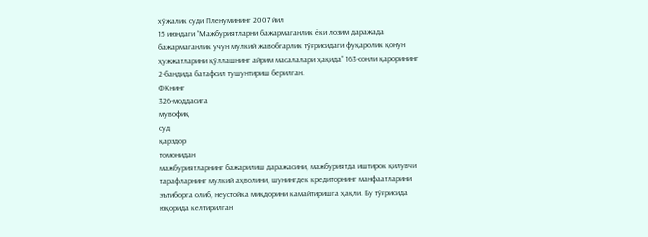хўжалик суди Пленумининг 2007 йил
15 июндаги “Мажбуриятларни бажармаганлик ёки лозим даражада
бажармаганлик учун мулкий жавобгарлик тўғрисидаги фуқаролик қонун
ҳужжатларини қўллашнинг айрим масалалари ҳақида” 163-сонли қарорининг
2-бандида батафсил тушунтириш берилган.
ФКнинг
326-моддасига
мувофиқ
суд
қарздор
томонидан
мажбуриятларнинг бажарилиш даражасини, мажбуриятда иштирок қилувчи
тарафларнинг мулкий аҳволини, шунингдек кредиторнинг манфаатларини
эътиборга олиб, неустойка миқдорини камайтиришга ҳақли. Бу тўғрисида
юқорида келтирилган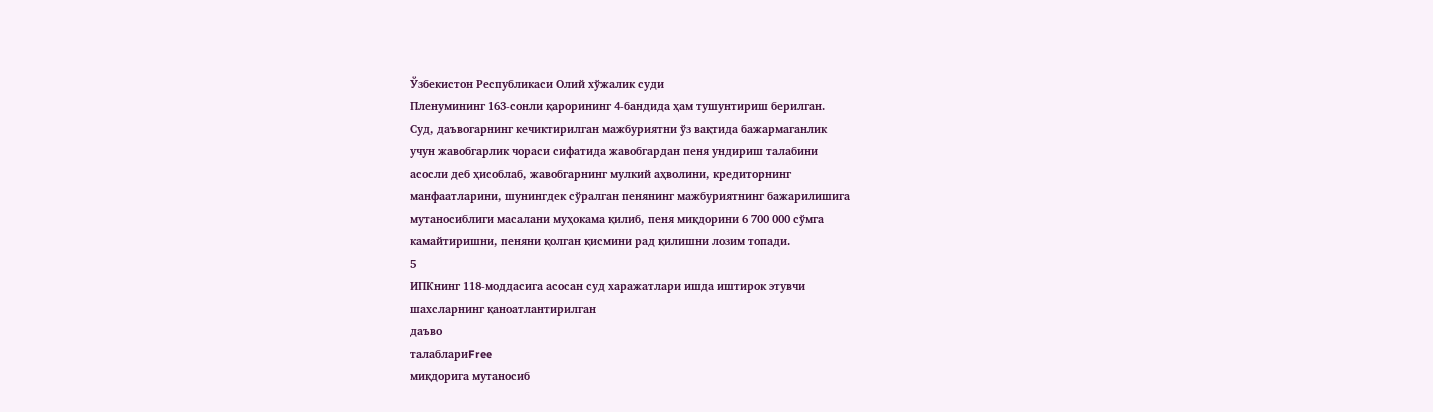Ўзбекистон Республикаси Олий хўжалик суди
Пленумининг 163-сонли қарорининг 4-бандида ҳам тушунтириш берилган.
Суд, даъвогарнинг кечиктирилган мажбуриятни ўз вақтида бажармаганлик
учун жавобгарлик чораси сифатида жавобгардан пеня ундириш талабини
асосли деб ҳисоблаб, жавобгарнинг мулкий аҳволини, кредиторнинг
манфаатларини, шунингдек сўралган пенянинг мажбуриятнинг бажарилишига
мутаносиблиги масалани муҳокама қилиб, пеня миқдорини 6 700 000 сўмга
камайтиришни, пеняни қолган қисмини рад қилишни лозим топади.
5
ИПКнинг 118-моддасига асосан суд харажатлари ишда иштирок этувчи
шахсларнинг қаноатлантирилган
даъво
талаблариFree
миқдорига мутаносиб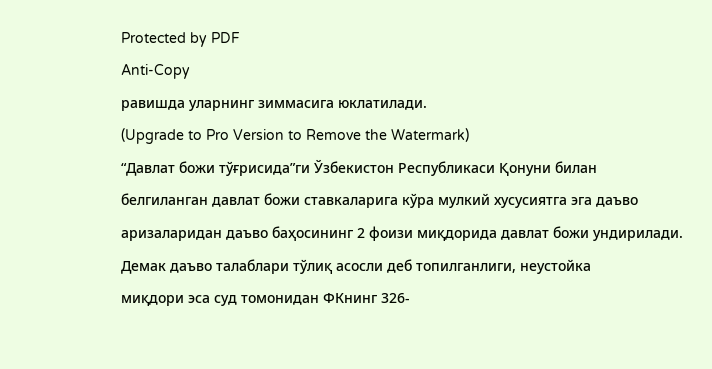Protected by PDF
Anti-Copy
равишда уларнинг зиммасига юклатилади.
(Upgrade to Pro Version to Remove the Watermark)
“Давлат божи тўғрисида”ги Ўзбекистон Республикаси Қонуни билан
белгиланган давлат божи ставкаларига кўра мулкий хусусиятга эга даъво
аризаларидан даъво баҳосининг 2 фоизи миқдорида давлат божи ундирилади.
Демак даъво талаблари тўлиқ асосли деб топилганлиги, неустойка
миқдори эса суд томонидан ФКнинг 326-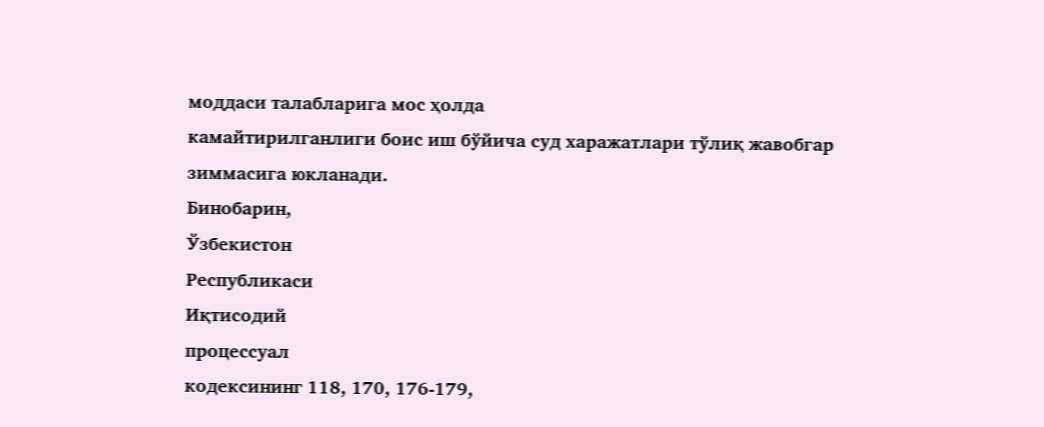моддаси талабларига мос ҳолда
камайтирилганлиги боис иш бўйича суд харажатлари тўлиқ жавобгар
зиммасига юкланади.
Бинобарин,
Ўзбекистон
Республикаси
Иқтисодий
процессуал
кодексининг 118, 170, 176-179,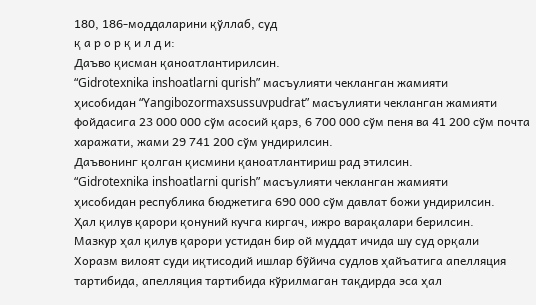180, 186-моддаларини қўллаб, суд
қ а р о р қ и л д и:
Даъво қисман қаноатлантирилсин.
“Gidrotexnika inshoatlarni qurish” масъулияти чекланган жамияти
ҳисобидан “Yangibozormaxsussuvpudrat” масъулияти чекланган жамияти
фойдасига 23 000 000 сўм асосий қарз, 6 700 000 сўм пеня ва 41 200 сўм почта
харажати, жами 29 741 200 сўм ундирилсин.
Даъвонинг қолган қисмини қаноатлантириш рад этилсин.
“Gidrotexnika inshoatlarni qurish” масъулияти чекланган жамияти
ҳисобидан республика бюджетига 690 000 сўм давлат божи ундирилсин.
Ҳал қилув қарори қонуний кучга киргач, ижро варақалари берилсин.
Мазкур ҳал қилув қарори устидан бир ой муддат ичида шу суд орқали
Хоразм вилоят суди иқтисодий ишлар бўйича судлов ҳайъатига апелляция
тартибида, апелляция тартибида кўрилмаган тақдирда эса ҳал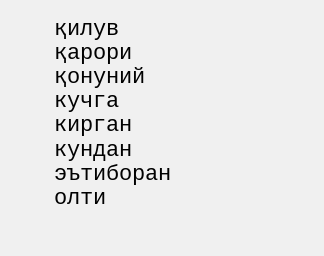қилув қарори
қонуний кучга кирган кундан эътиборан олти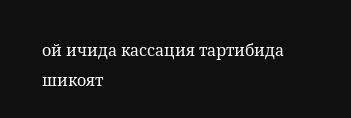ой ичида кассация тартибида
шикоят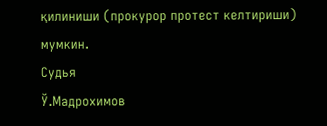қилиниши (прокурор протест келтириши) мумкин.
Судья
Ў.Мадрохимов